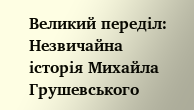Великий переділ: Незвичайна історія Михайла Грушевського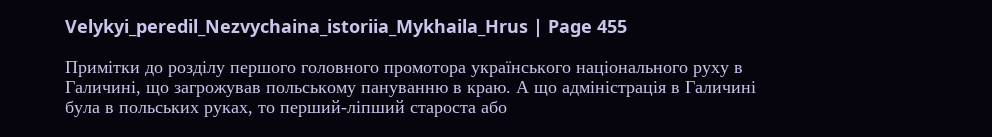Velykyi_peredil_Nezvychaina_istoriia_Mykhaila_Hrus | Page 455

Примітки до розділу першого головного промотора українського національного руху в Галичині, що загрожував польському пануванню в краю. А що адміністрація в Галичині була в польських руках, то перший-ліпший староста або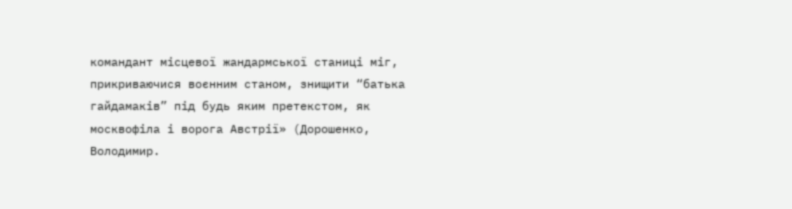командант місцевої жандармської станиці міг, прикриваючися воєнним станом, знищити “батька гайдамаків” під будь яким претекстом, як москвофіла і ворога Австрії» (Дорошенко, Володимир.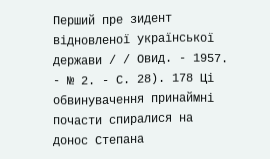Перший пре зидент відновленої української держави / / Овид. - 1957. - № 2. - С. 28). 178 Ці обвинувачення принаймні почасти спиралися на донос Степана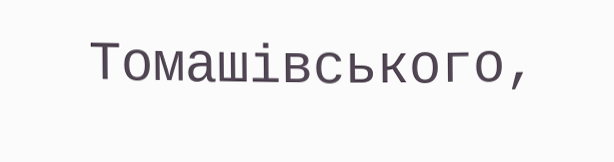Томашівського,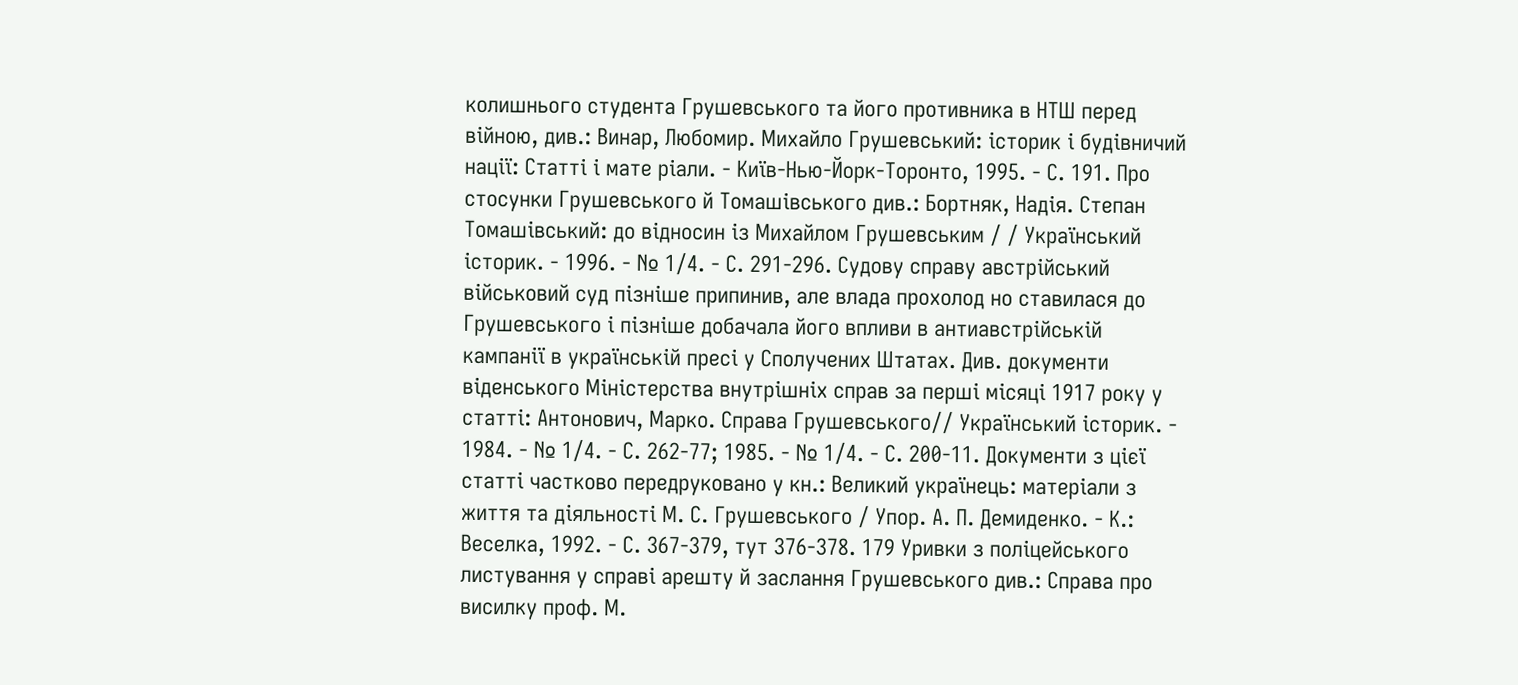колишнього студента Грушевського та його противника в НТШ перед війною, див.: Винар, Любомир. Михайло Грушевський: історик і будівничий нації: Статті і мате ріали. - Київ-Нью-Йорк-Торонто, 1995. - С. 191. Про стосунки Грушевського й Томашівського див.: Бортняк, Надія. Степан Томашівський: до відносин із Михайлом Грушевським / / Український історик. - 1996. - № 1/4. - С. 291-296. Судову справу австрійський військовий суд пізніше припинив, але влада прохолод но ставилася до Грушевського і пізніше добачала його впливи в антиавстрійській кампанії в українській пресі у Сполучених Штатах. Див. документи віденського Міністерства внутрішніх справ за перші місяці 1917 року у статті: Антонович, Марко. Справа Грушевського// Український історик. - 1984. - № 1/4. - С. 262-77; 1985. - № 1/4. - С. 200-11. Документи з цієї статті частково передруковано у кн.: Великий українець: матеріали з життя та діяльності М. С. Грушевського / Упор. А. П. Демиденко. - К.: Веселка, 1992. - С. 367-379, тут 376-378. 179 Уривки з поліцейського листування у справі арешту й заслання Грушевського див.: Справа про висилку проф. М.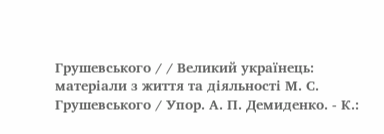Грушевського / / Великий українець: матеріали з життя та діяльності М. С. Грушевського / Упор. А. П. Демиденко. - К.: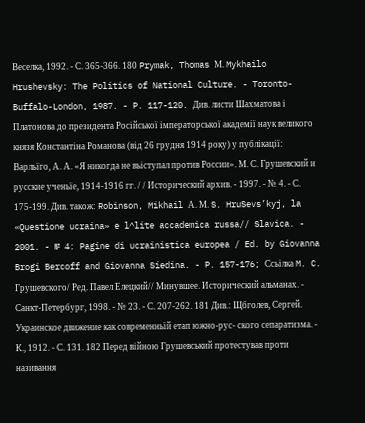Веселка, 1992. - С. 365-366. 180 Prymak, Thomas М. Mykhailo Hrushevsky: The Politics of National Culture. - Toronto-Buffalo-London, 1987. - P. 117-120. Див. листи Шахматова і Платонова до президента Російської імператорської академії наук великого князя Константіна Романова (від 26 грудня 1914 року) у публікації: Варльїго, А. А. «Я никогда не вьіступал против России». М. С. Грушевский и русские ученьїе, 1914-1916 гг. / / Исторический архив. - 1997. - № 4. - С. 175-199. Див. також: Robinson, Mikhail А. М. S. HruSevs’kyj, la «Questione ucraina» e l^lite accademica russa// Slavica. - 2001. - № 4: Pagine di ucrainistica europea / Ed. by Giovanna Brogi Bercoff and Giovanna Siedina. - P. 157-176; Ссьілка M. C. Грушевского/ Ред. Павел Елецкий// Минувшее. Исторический альманах. - Санкт-Петербург, 1998. - № 23. - С. 207-262. 181 Див.: Щбголев, Сергей. Украинское движение как современньїй етап южно-рус- ского сепаратизма. - К., 1912. - С. 131. 182 Перед війною Грушевський протестував проти називання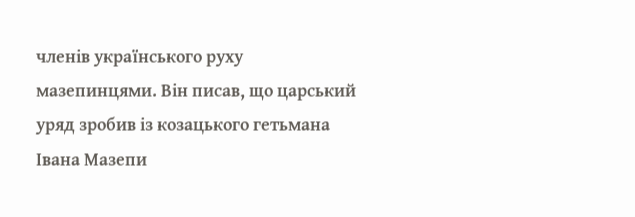членів українського руху мазепинцями. Він писав, що царський уряд зробив із козацького гетьмана Івана Мазепи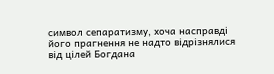символ сепаратизму, хоча насправді його прагнення не надто відрізнялися від цілей Богдана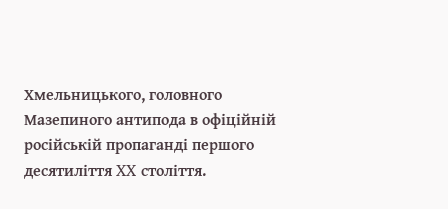Хмельницького, головного Мазепиного антипода в офіційній російській пропаганді першого десятиліття XX століття.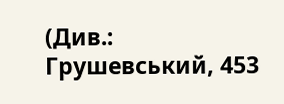(Див.: Грушевський, 453